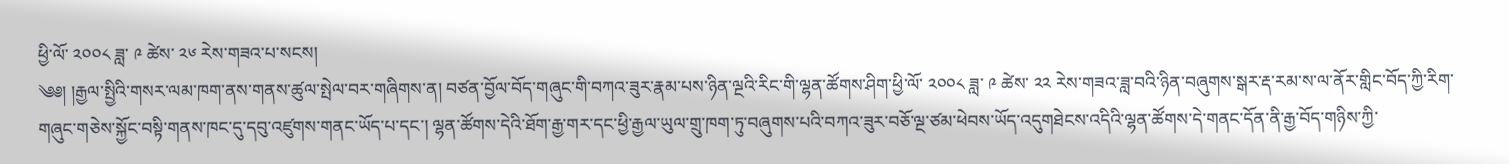ཕྱི་ལོ་ ༢༠༠༨ ཟླ་ ༩ ཚེས་ ༢༦ རེས་གཟའ་པ་སངས།
༄༅། །རྒྱལ་སྤྱིའི་གསར་ལམ་ཁག་ནས་གནས་ཚུལ་སྤེལ་བར་གཞིགས་ན། བཙན་བྱོལ་བོད་གཞུང་གི་བཀའ་ཟུར་རྣམ་པས་ཉིན་ལྔའི་རིང་གི་ལྷན་ཚོགས་ཤིག་ཕྱི་ལོ་ ༢༠༠༨ ཟླ་ ༩ ཚེས་ ༢༢ རེས་གཟའ་ཟླ་བའི་ཉིན་བཞུགས་སྒར་རྡ་རམ་ས་ལ་ནོར་གླིང་བོད་ཀྱི་རིག་གཞུང་གཅེས་སྐྱོང་བསྟི་གནས་ཁང་དུ་དབུ་འཛུགས་གནང་ཡོད་པ་དང་། ལྷན་ཚོགས་དེའི་ཐོག་རྒྱ་གར་དང་ཕྱི་རྒྱལ་ཡུལ་གྲུ་ཁག་ཏུ་བཞུགས་པའི་བཀའ་ཟུར་བཅོ་ལྔ་ཙམ་ཕེབས་ཡོད་འདུགཐེངས་འདིའི་ལྷན་ཚོགས་དེ་གནང་དོན་ནི་རྒྱ་བོད་གཉིས་ཀྱི་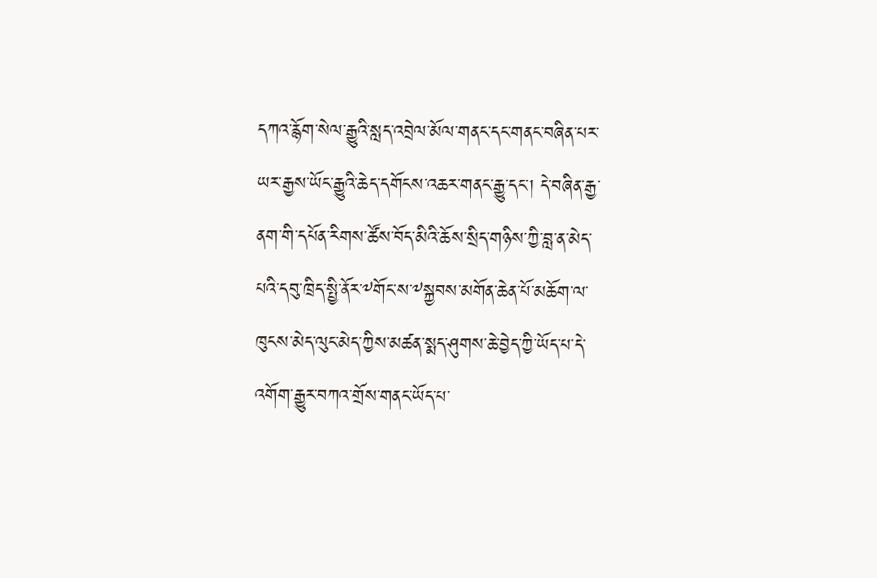དཀའ་རྙོག་སེལ་རྒྱུའི་སླད་འབྲེལ་མོལ་གནང་དང་གནང་བཞིན་པར་ཡར་རྒྱས་ཡོང་རྒྱུའི་ཆེད་དགོངས་འཆར་གནང་རྒྱུ་དང་། དེ་བཞིན་རྒྱ་ནག་གི་དཔོན་རིགས་ཚོས་བོད་མིའི་ཆོས་སྲིད་གཉིས་ཀྱི་བླ་ན་མེད་པའི་དབུ་ཁྲིད་སྤྱི་ནོར་༸གོང་ས་༸སྐྱབས་མགོན་ཆེན་པོ་མཆོག་ལ་ཁུངས་མེད་ལུང་མེད་ཀྱིས་མཚན་སྨད་ཤུགས་ཆེ་བྱེད་ཀྱི་ཡོད་པ་དེ་འགོག་རྒྱུར་བཀའ་གྲོས་གནང་ཡོད་པ་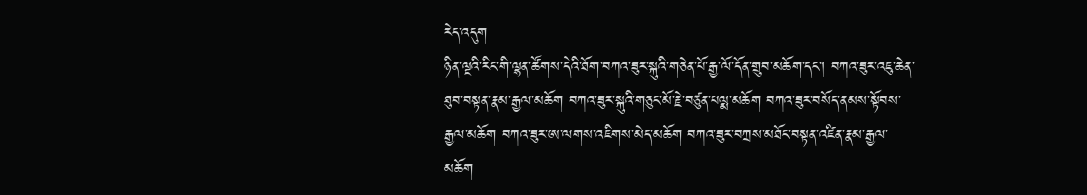རེད་འདུག
ཉིན་ལྔའི་རིང་གི་ལྷན་ཚོགས་དེའི་ཐོག་བཀའ་ཟུར་སྐུའི་གཅེན་པོ་རྒྱ་ལོ་དོན་གྲུབ་མཆོག་དང་། བཀའ་ཟུར་འཇུ་ཆེན་ཐུབ་བསྟན་རྣམ་རྒྱལ་མཆོག བཀའ་ཟུར་སྐུའི་གཅུང་མོ་རྗེ་བཙུན་པལྨ་མཆོག བཀའ་ཟུར་བསོད་ནམས་སྟོབས་རྒྱལ་མཆོག བཀའ་ཟུར་ཨ་ལགས་འཇིགས་མེད་མཆོག བཀའ་ཟུར་བཀྲས་མཐོང་བསྟན་འཛིན་རྣམ་རྒྱལ་མཆོག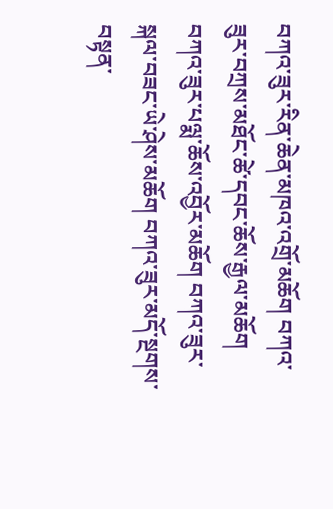བཀའ་ཟུར་རིན་ཆེན་མཁའ་འགྲོ་མཆོག བཀའ་ཟུར་བཀྲས་མཐོང་ཚེ་དབང་ཆོས་རྒྱལ་མཆོག བཀའ་ཟུར་པལྨ་ཆོས་འབྱོར་མཆོག བཀའ་ཟུར་སྐལ་བཟང་ཡེ་ཤེས་མཆོག བཀའ་ཟུར་མདོ་སྔགས་བསྟན་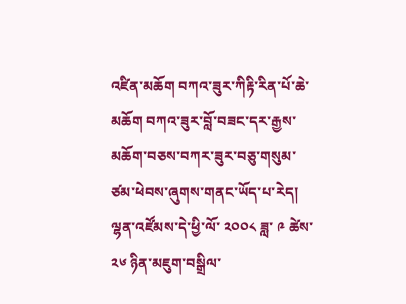འཛིན་མཆོག བཀའ་ཟུར་ཀིརྟི་རིན་པོ་ཆེ་མཆོག བཀའ་ཟུར་བློ་བཟང་དར་རྒྱས་མཆོག་བཅས་བཀར་ཟུར་བཅུ་གསུམ་ཙམ་ཕེབས་ཞུགས་གནང་ཡོད་པ་རེད།
ལྷན་འཛོམས་དེ་ཕྱི་ལོ་ ༢༠༠༨ ཟླ་ ༩ ཚེས་ ༢༦ ཉིན་མཇུག་བསྒྲིལ་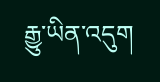རྒྱུ་ཡིན་འདུག